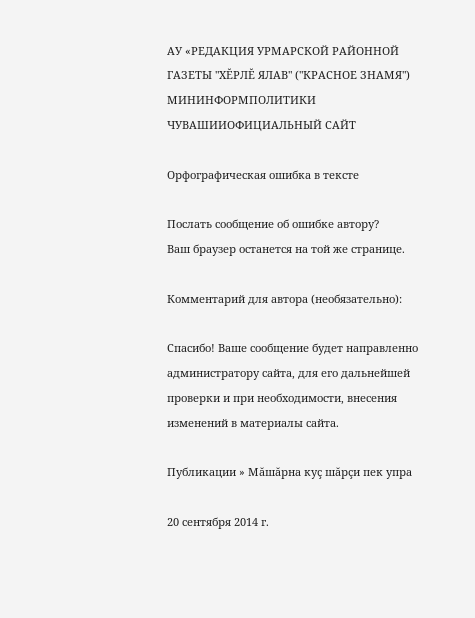АУ «РЕДАКЦИЯ УРМАРСКОЙ РАЙОННОЙ ГАЗЕТЫ "ХĔРЛĔ ЯЛАВ" ("КРАСНОЕ ЗНАМЯ") МИНИНФОРМПОЛИТИКИ ЧУВАШИИОФИЦИАЛЬНЫЙ САЙТ

Орфографическая ошибка в тексте

Послать сообщение об ошибке автору?
Ваш браузер останется на той же странице.

Комментарий для автора (необязательно):

Спасибо! Ваше сообщение будет направленно администратору сайта, для его дальнейшей проверки и при необходимости, внесения изменений в материалы сайта.

Публикации » Мăшăрна куç шăрçи пек упра

20 сентября 2014 г.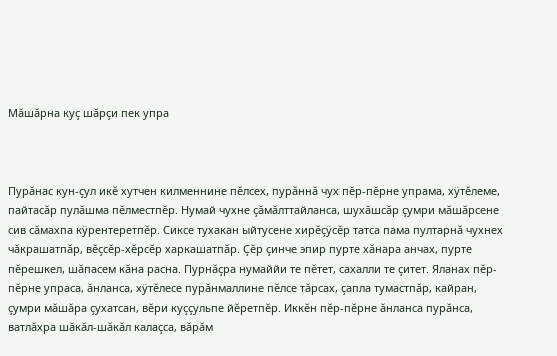Мăшăрна куç шăрçи пек упра



Пурăнас кун-çул икĕ хутчен килменнине пĕлсех, пурăннă чух пĕр-пĕрне упрама, хÿтĕлеме, пайтасăр пулăшма пĕлместпĕр. Нумай чухне çăмăлттайланса, шухăшсăр çумри мăшăрсене сив сăмахпа кÿрентеретпĕр. Сиксе тухакан ыйтусене хирĕçÿсĕр татса пама пултарнă чухнех чăкрашатпăр, вĕçсĕр-хĕрсĕр харкашатпăр. Çĕр çинче эпир пурте хăнара анчах, пурте пĕрешкел, шăпасем кăна расна. Пурнăçра нумаййи те пĕтет, сахалли те çитет. Яланах пĕр-пĕрне упраса, ăнланса, хÿтĕлесе пурăнмаллине пĕлсе тăрсах, çапла тумастпăр, кайран, çумри мăшăра çухатсан, вĕри куççульпе йĕретпĕр. Иккĕн пĕр-пĕрне ăнланса пурăнса, ватлăхра шăкăл-шăкăл калаçса, вăрăм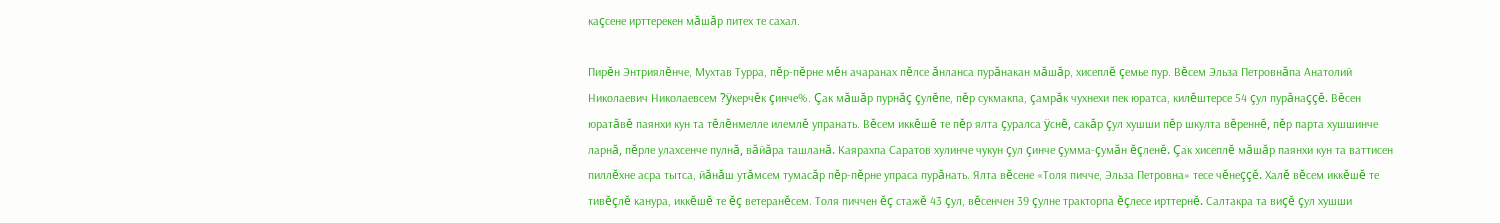каçсене ирттерекен мăшăр питех те сахал.

Пирĕн Энтриялĕнче, Мухтав Турра, пĕр-пĕрне мĕн ачаранах пĕлсе ăнланса пурăнакан мăшăр, хисеплĕ çемье пур. Вĕсем Эльза Петровнăпа Анатолий Николаевич Николаевсем ?ÿкерчĕк çинче%. Çак мăшăр пурнăç çулĕпе, пĕр сукмакпа, çамрăк чухнехи пек юратса, килĕштерсе 54 çул пурăнаççĕ. Вĕсен юратăвĕ паянхи кун та тĕлĕнмелле илемлĕ упранать. Вĕсем иккĕшĕ те пĕр ялта çуралса ÿснĕ, сакăр çул хушши пĕр шкулта вĕреннĕ, пĕр парта хушшинче ларнă, пĕрле улахсенче пулнă, вăйăра ташланă. Каярахпа Саратов хулинче чукун çул çинче çумма-çумăн ĕçленĕ. Çак хисеплĕ мăшăр паянхи кун та ваттисен пиллĕхне асра тытса, йăнăш утăмсем тумасăр пĕр-пĕрне упраса пурăнать. Ялта вĕсене «Толя пичче, Эльза Петровна» тесе чĕнеççĕ. Халĕ вĕсем иккĕшĕ те тивĕçлĕ канура, иккĕшĕ те ĕç ветеранĕсем. Толя пиччен ĕç стажĕ 43 çул, вĕсенчен 39 çулне тракторпа ĕçлесе ирттернĕ. Салтакра та виçĕ çул хушши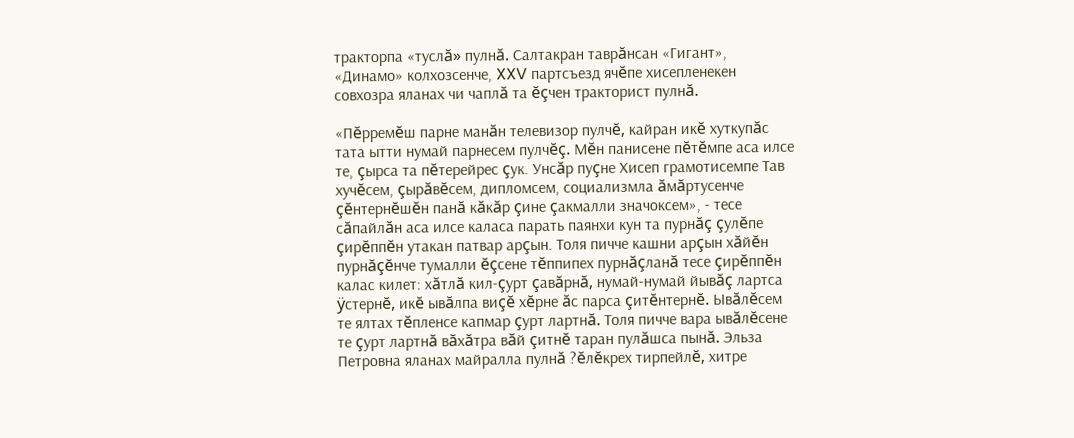тракторпа «туслă» пулнă. Салтакран таврăнсан «Гигант», «Динамо» колхозсенче, XXV партсъезд ячĕпе хисепленекен совхозра яланах чи чаплă та ĕçчен тракторист пулнă.

«Пĕрремĕш парне манăн телевизор пулчĕ, кайран икĕ хуткупăс тата ытти нумай парнесем пулчĕç. Мĕн панисене пĕтĕмпе аса илсе те, çырса та пĕтерейрес çук. Унсăр пуçне Хисеп грамотисемпе Тав хучĕсем, çырăвĕсем, дипломсем, социализмла ăмăртусенче çĕнтернĕшĕн панă кăкăр çине çакмалли значоксем», - тесе сăпайлăн аса илсе каласа парать паянхи кун та пурнăç çулĕпе çирĕппĕн утакан патвар арçын. Толя пичче кашни арçын хăйĕн пурнăçĕнче тумалли ĕçсене тĕппипех пурнăçланă тесе çирĕппĕн калас килет: хăтлă кил-çурт çавăрнă, нумай-нумай йывăç лартса ÿстернĕ, икĕ ывăлпа виçĕ хĕрне ăс парса çитĕнтернĕ. Ывăлĕсем те ялтах тĕпленсе капмар çурт лартнă. Толя пичче вара ывăлĕсене те çурт лартнă вăхăтра вăй çитнĕ таран пулăшса пынă. Эльза Петровна яланах майралла пулнă ?ĕлĕкрех тирпейлĕ, хитре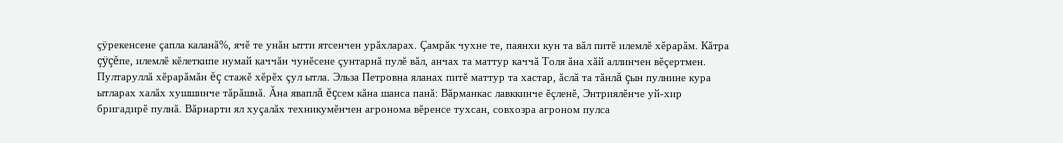çÿрекенсене çапла каланă%, ячĕ те унăн ытти ятсенчен урăхларах. Çамрăк чухне те, паянхи кун та вăл питĕ илемлĕ хĕрарăм. Кăтра çÿçĕпе, илемлĕ кĕлеткипе нумай каччăн чунĕсене çунтарнă пулĕ вăл, анчах та маттур каччă Толя ăна хăй аллинчен вĕçертмен. Пултаруллă хĕрарăмăн ĕç стажĕ хĕрĕх çул ытла. Эльза Петровна яланах питĕ маттур та хастар, ăслă та тăнлă çын пулнине кура ытларах халăх хушшинче тăрăшнă. Ăна яваплă ĕçсем кăна шанса панă: Вăрманкас лавккинче ĕçленĕ, Энтриялĕнче уй-хир бригадирĕ пулнă. Вăрнарти ял хуçалăх техникумĕнчен агронома вĕренсе тухсан, совхозра агроном пулса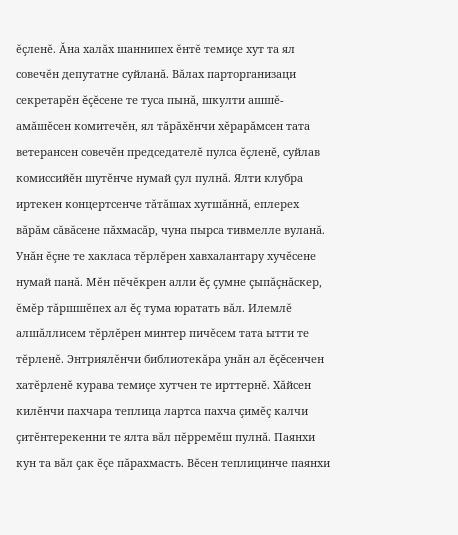ĕçленĕ. Ăна халăх шаннипех ĕнтĕ темиçе хут та ял совечĕн депутатне суйланă. Вăлах парторганизаци секретарĕн ĕçĕсене те туса пынă, шкулти ашшĕ-амăшĕсен комитечĕн, ял тăрăхĕнчи хĕрарăмсен тата ветерансен совечĕн председателĕ пулса ĕçленĕ, суйлав комиссийĕн шутĕнче нумай çул пулнă. Ялти клубра иртекен концертсенче тăтăшах хутшăннă, еплерех вăрăм сăвăсене пăхмасăр, чуна пырса тивмелле вуланă. Унăн ĕçне те хакласа тĕрлĕрен хавхалантару хучĕсене нумай панă. Мĕн пĕчĕкрен алли ĕç çумне çыпăçнăскер, ĕмĕр тăршшĕпех ал ĕç тума юратать вăл. Илемлĕ алшăллисем тĕрлĕрен минтер пичĕсем тата ытти те тĕрленĕ. Энтриялĕнчи библиотекăра унăн ал ĕçĕсенчен хатĕрленĕ курава темиçе хутчен те ирттернĕ. Хăйсен килĕнчи пахчара теплица лартса пахча çимĕç калчи çитĕнтерекенни те ялта вăл пĕрремĕш пулнă. Паянхи кун та вăл çак ĕçе пăрахмасть. Вĕсен теплицинче паянхи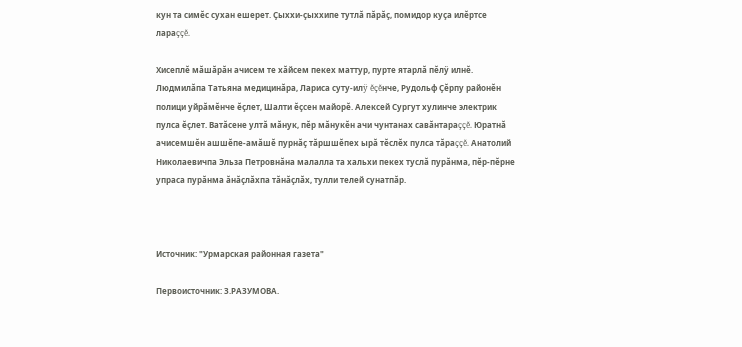кун та симĕс сухан ешерет. Çыххи-çыххипе тутлă пăрăç, помидор куçа илĕртсе лараççĕ.

Хисеплĕ мăшăрăн ачисем те хăйсем пекех маттур, пурте ятарлă пĕлÿ илнĕ. Людмилăпа Татьяна медицинăра, Лариса суту-илÿ ĕçĕнче, Рудольф Çĕрпу районĕн полици уйрăмĕнче ĕçлет, Шалти ĕçсен майорĕ. Алексей Сургут хулинче электрик пулса ĕçлет. Ватăсене ултă мăнук, пĕр мăнукĕн ачи чунтанах савăнтараççĕ. Юратнă ачисемшĕн ашшĕпе-амăшĕ пурнăç тăршшĕпех ырă тĕслĕх пулса тăраççĕ. Анатолий Николаевичпа Эльза Петровнăна малалла та хальхи пекех туслă пурăнма, пĕр-пĕрне упраса пурăнма ăнăçлăхпа тăнăçлăх, тулли телей сунатпăр.



Источник: "Урмарская районная газета"

Первоисточник: З.РАЗУМОВА.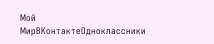Мой МирВКонтактеОдноклассники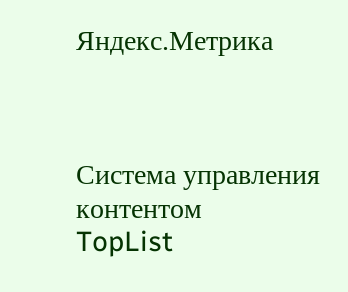Яндекс.Метрика



Система управления контентом
TopList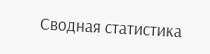Сводная статистика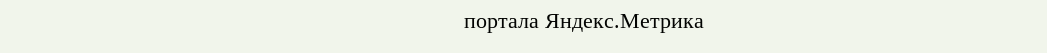портала Яндекс.Метрика